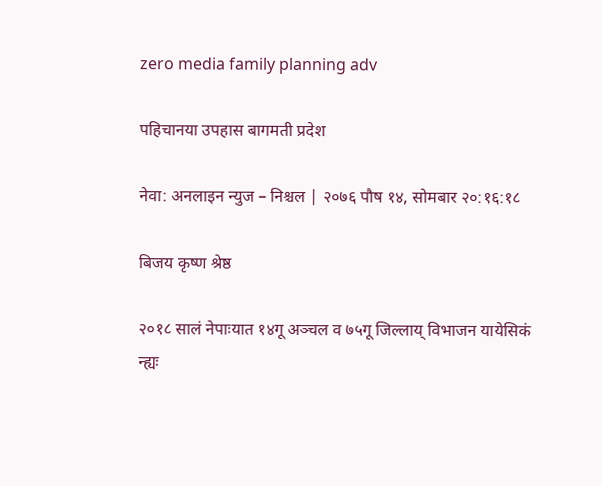zero media family planning adv

पहिचानया उपहास बागमती प्रदेश

नेवा: अनलाइन न्युज – निश्चल | २०७६ पौष १४, सोमबार २०:१६:१८

बिजय कृष्ण श्रेष्ठ

२०१८ सालं नेपाःयात १४गू अञ्चल व ७५गू जिल्लाय् विभाजन यायेसिकं न्ह्यः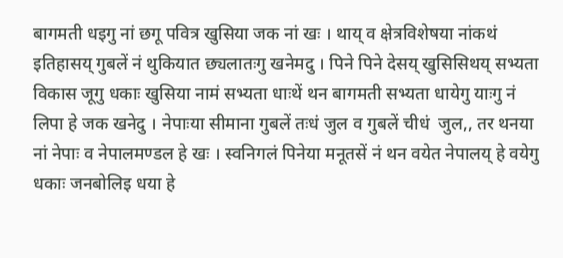बागमती धइगु नां छगू पवित्र खुसिया जक नां खः । थाय् व क्षेत्रविशेषया नांकथं इतिहासय् गुबलें नं थुकियात छ्यलातःगु खनेमदु । पिने पिने देसय् खुसिसिथय् सभ्यता विकास जूगु धकाः खुसिया नामं सभ्यता धाःथें थन बागमती सभ्यता धायेगु याःगु नं लिपा हे जक खनेदु । नेपाःया सीमाना गुबलें तःधं जुल व गुबलें चीधं  जुल,, तर थनया नां नेपाः व नेपालमण्डल हे खः । स्वनिगलं पिनेया मनूतसें नं थन वयेत नेपालय् हे वयेगु धकाः जनबोलिइ धया हे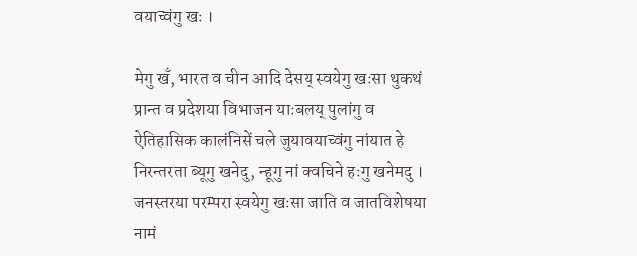वयाच्वंगु खः ।

मेगु खँ, भारत व चीन आदि देसय् स्वयेगु खःसा थुकथं प्रान्त व प्रदेशया विभाजन याःबलय् पुलांगु व ऐतिहासिक कालंनिसें चले जुयावयाच्वंगु नांयात हे निरन्तरता ब्यूगु खनेदु, न्हूगु नां क्वचिने हःगु खनेमदु । जनस्तरया परम्परा स्वयेगु खःसा जाति व जातविशेषया नामं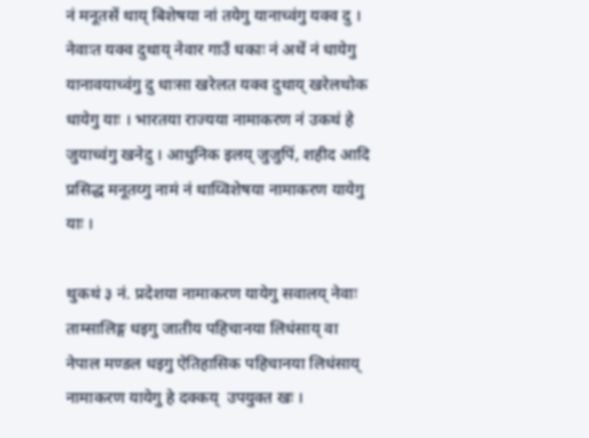नं मनूतसें थाय् बिशेषया नां तयेगु यानाच्वंगु यक्व दु । नेवाःत यक्व दुथाय् नेवार गाउँ धकाः नं अथें नं धायेगु यानावयाच्वंगु दु धाःसा खरेलत यक्व दुथाय् खरेलथोक धायेगु याः । भारतया राज्यया नामाकरण नं उकथं हे जुयाच्वंगु खनेदु । आधुनिक इलय् जुजुपिं, शहीद आदि प्रसिद्ध मनूतय्गु नामं नं थाय्विशेषया नामाकरण यायेगु याः ।

थुकथं ३ नं. प्रदेशया नामाकरण यायेगु सवालय् नेवाः ताम्सालिङ्ग धइगु जातीय पहिचानया लिधंसाय् वा नेपाल मण्डल धइगु ऐतिहासिक पहिचानया लिधंसाय् नामाकरण यायेगु हे दक्कय्  उपयुक्त खः ।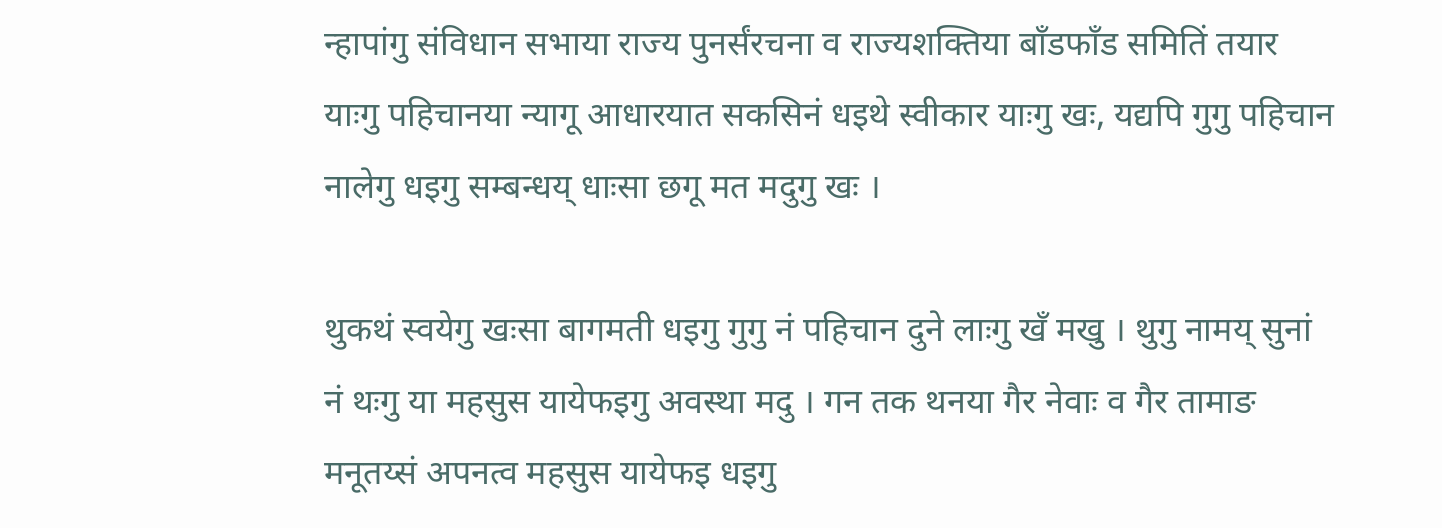न्हापांगु संविधान सभाया राज्य पुनर्संरचना व राज्यशक्तिया बाँडफाँड समितिं तयार याःगु पहिचानया न्यागू आधारयात सकसिनं धइथे स्वीकार याःगु खः, यद्यपि गुगु पहिचान नालेगु धइगु सम्बन्धय् धाःसा छगू मत मदुगु खः ।

थुकथं स्वयेगु खःसा बागमती धइगु गुगु नं पहिचान दुने लाःगु खँ मखु । थुगु नामय् सुनां नं थःगु या महसुस यायेफइगु अवस्था मदु । गन तक थनया गैर नेवाः व गैर तामाङ मनूतय्सं अपनत्व महसुस यायेफइ धइगु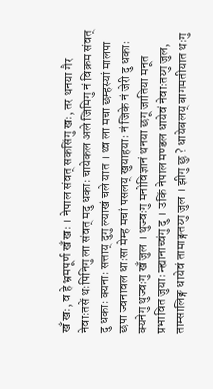खँ खः, व हे भ्रमपूर्ण खँ खः । नेपाल संवत् सकसिंगु खः, तर थनया गैर नेवाःतसें थःपिनिगु ला संवत् मदु धकाः चायेकल अले जिमिगु नं विक्रम संवत् दु धकाः क्यनाः सत्ताय् दुगु ल्याखं चले यात । थ्व ला मचा छम्हस्यां मालपा छपा ज्वनावल धाःसा मेम्ह मचां पसलय् खुयाहयाः नं जिके नं जेरी दु धकाः क्यनेगु थुज्वःगु खँ जुल । थुज्वःगु मनोविज्ञानं थनया छगू जातिया मनूत प्रभावित जुयाः न्ह्यानाच्वंगु दु । उकिं नेपाल मण्डल धायेवं नेवाःतय्गु जुल, ताम्सालिङ्ग धायेवं तामाङ्गतय्गु जुल । झीगु छु ? धायेबलय् बागमतीयात थःगु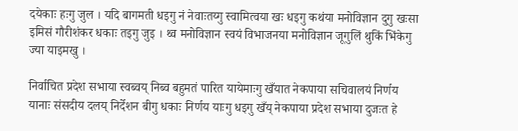दयेकाः हःगु जुल । यदि बागमती धइगु नं नेवाःतय्गु स्वामित्वया खः धइगु कथंया मनोविज्ञान दुगु खःसा इमिसं गौरीशंकर धकाः तइगु जुइ । थ्व मनोविज्ञान स्वयं विभाजनया मनोविज्ञान जूगुलिं थुकिं भिंकेगु ज्या याइमखु ।

निर्वाचित प्रदेश सभाया स्वब्वय् निब्व बहुमतं पारित यायेमाःगु खँयात नेकपाया सचिवालयं निर्णय यानाः संसदीय दलय् निर्देशन बीगु धकाः निर्णय याःगु धइगु खँय् नेकपाया प्रदेश सभाया दुजःत हे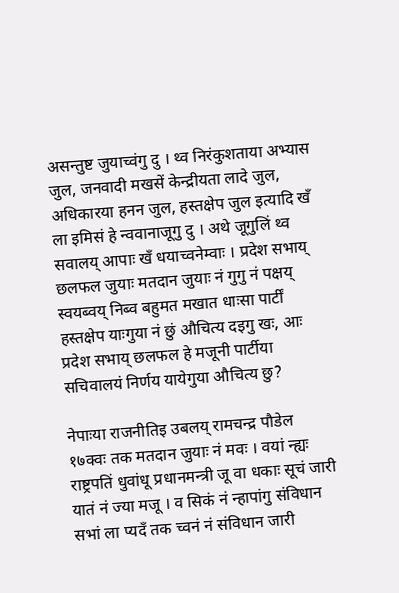असन्तुष्ट जुयाच्वंगु दु । थ्व निरंकुशताया अभ्यास जुल, जनवादी मखसें केन्द्रीयता लादे जुल, अधिकारया हनन जुल, हस्तक्षेप जुल इत्यादि खँ ला इमिसं हे न्ववानाजूगु दु । अथे जूगुलिं थ्व सवालय् आपाः खँ धयाच्वनेम्वाः । प्रदेश सभाय् छलफल जुयाः मतदान जुयाः नं गुगु नं पक्षय् स्वयब्वय् निब्व बहुमत मखात धाःसा पार्टीं हस्तक्षेप याःगुया नं छुं औचित्य दइगु खः, आः प्रदेश सभाय् छलफल हे मजूनी पार्टीया सचिवालयं निर्णय यायेगुया औचित्य छु?

नेपाःया राजनीतिइ उबलय् रामचन्द्र पौडेल १७क्वः तक मतदान जुयाः नं मवः । वयां न्ह्यः राष्ट्रपतिं धुवांधू प्रधानमन्त्री जू वा धकाः सूचं जारी यातं नं ज्या मजू । व सिकं नं न्हापांगु संविधान सभां ला प्यदँ तक च्वनं नं संविधान जारी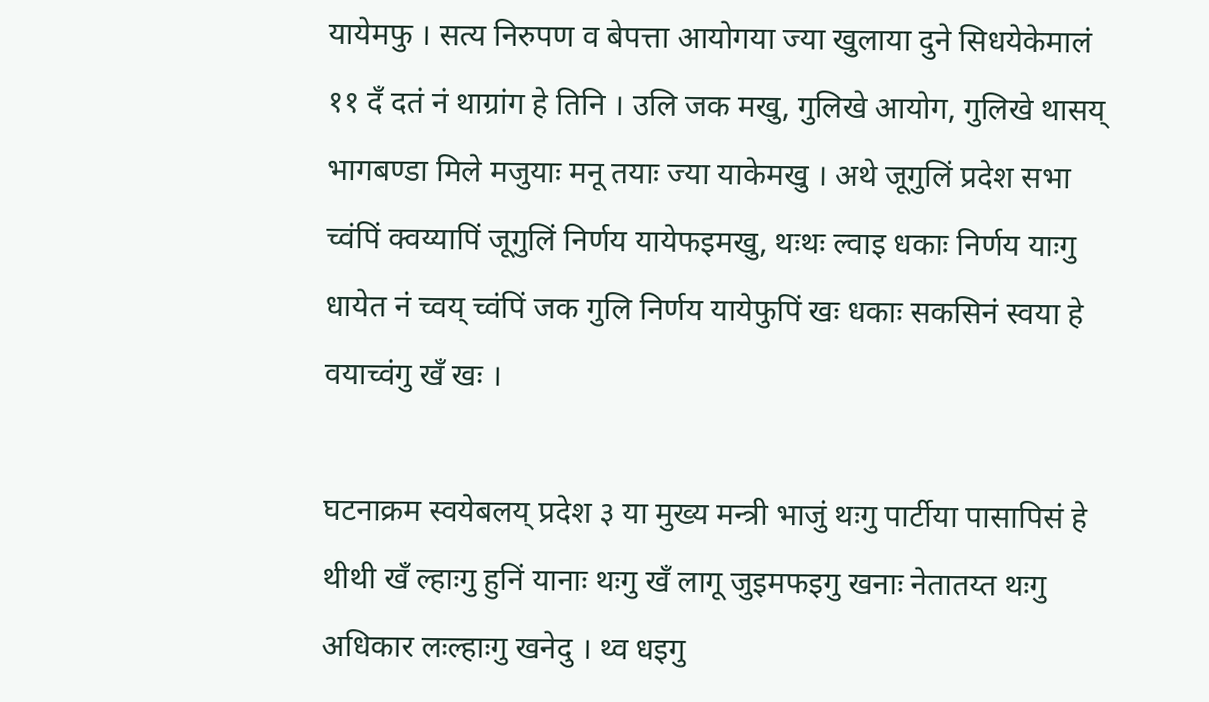यायेमफु । सत्य निरुपण व बेपत्ता आयोगया ज्या खुलाया दुने सिधयेकेमालं ११ दँ दतं नं थाग्रांग हे तिनि । उलि जक मखु, गुलिखे आयोग, गुलिखे थासय् भागबण्डा मिले मजुयाः मनू तयाः ज्या याकेमखु । अथे जूगुलिं प्रदेश सभा च्वंपिं क्वय्यापिं जूगुलिं निर्णय यायेफइमखु, थःथः ल्वाइ धकाः निर्णय याःगु धायेत नं च्वय् च्वंपिं जक गुलि निर्णय यायेफुपिं खः धकाः सकसिनं स्वया हे वयाच्वंगु खँ खः ।

घटनाक्रम स्वयेबलय् प्रदेश ३ या मुख्य मन्त्री भाजुं थःगु पार्टीया पासापिसं हे थीथी खँ ल्हाःगु हुनिं यानाः थःगु खँ लागू जुइमफइगु खनाः नेतातय्त थःगु अधिकार लःल्हाःगु खनेदु । थ्व धइगु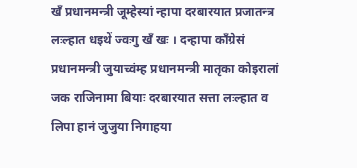खँ प्रधानमन्त्री जूम्हेस्यां न्हापा दरबारयात प्रजातन्त्र लःल्हात धइथें ज्वःगु खँ खः । दन्हापा काँग्रेसं प्रधानमन्त्री जुयाच्वंम्ह प्रधानमन्त्री मातृका कोइरालां जक राजिनामा बियाः दरबारयात सत्ता लःल्हात व लिपा हानं जुजुया निगाहया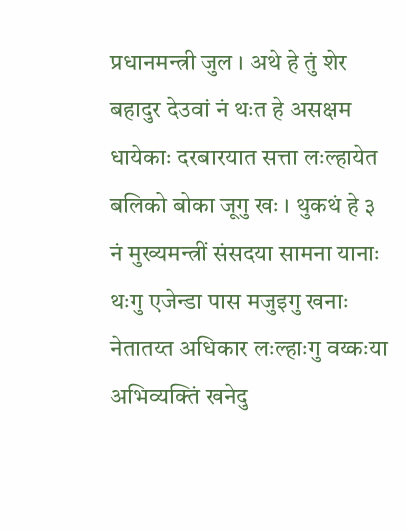प्रधानमन्त्री जुल । अथे हे तुं शेर बहादुर देउवां नं थःत हे असक्षम धायेकाः दरबारयात सत्ता लःल्हायेत बलिको बोका जूगु खः । थुकथं हे ३ नं मुख्यमन्त्रीं संसदया सामना यानाः थःगु एजेन्डा पास मजुइगु खनाः नेतातय्त अधिकार लःल्हाःगु वय्कःया अभिव्यक्तिं खनेदु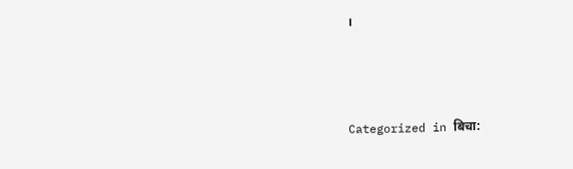।



Categorized in बिचा: